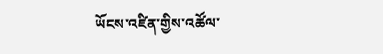ཡོངས་འཛིན་གྱིས་འཚོལ་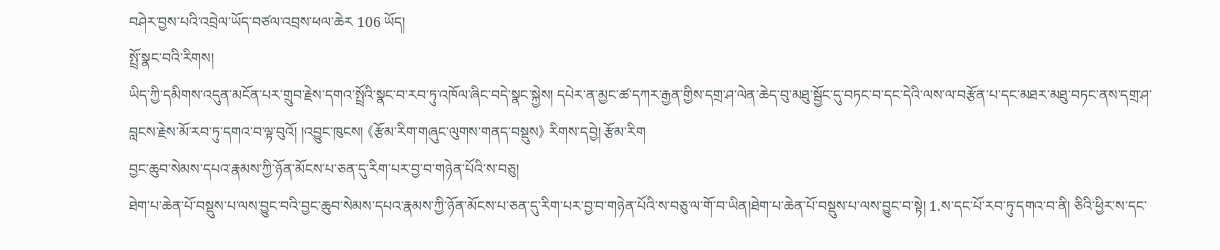བཤེར་བྱས་པའི་འབྲེལ་ཡོད་བཙལ་འབྲས་ཕལ་ཆེར 106 ཡོད།
སྤྲོ་སྣང་བའི་རིགས།
ཡིད་ཀྱི་དམིགས་འདུན་མངོན་པར་གྲུབ་རྗེས་དགའ་སྤྲོའི་སྣང་བ་རབ་ཏུ་འཁོལ་ཞིང་བདེ་སྣང་སྐྱེས། དཔེར་ན་མྱང་ཚ་དཀར་རྒྱན་གྱིས་དགྲ་ཤ་ལེན་ཆེད་བུ་མཐུ་སྦྱོང་དུ་བཏང་བ་དང་དེའི་ལས་ལ་བརྩོན་པ་དང་མཐར་མཐུ་བཏང་ནས་དགྲ་ཤ་བླངས་རྗེས་མོ་རབ་ཏུ་དགའ་བ་ལྟ་བུའོ། །འབྱུང་ཁུངས། 《རྩོམ་རིག་གཞུང་ལུགས་གནད་བསྡུས》 རིགས་དབྱེ། རྩོམ་རིག
བྱང་ཆུབ་སེམས་དཔའ་རྣམས་ཀྱི་ཉོན་མོངས་པ་ཅན་དུ་རིག་པར་བྱ་བ་གཉེན་པོའི་ས་བཅུ།
ཐེག་པ་ཆེན་པོ་བསྡུས་པ་ལས་བྱུང་བའི་བྱང་ཆུབ་སེམས་དཔའ་རྣམས་ཀྱི་ཉོན་མོངས་པ་ཅན་དུ་རིག་པར་བྱ་བ་གཉེན་པོའི་ས་བཅུ་ལ་གོ་བ་ཡིན།ཐེག་པ་ཆེན་པོ་བསྡུས་པ་ལས་བྱུང་བ་སྟེ། 1.ས་དང་པོ་རབ་ཏུ་དགའ་བ་ནི། ཅིའི་ཕྱིར་ས་དང་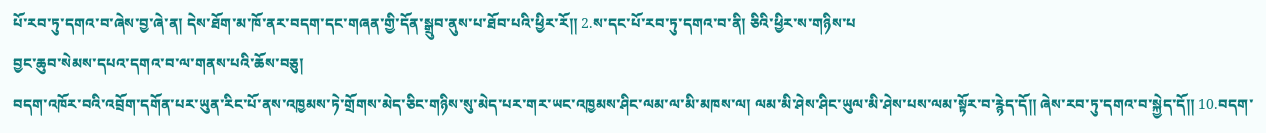པོ་རབ་ཏུ་དགའ་བ་ཞེས་བྱ་ཞེ་ན། དེས་ཐོག་མ་ཁོ་ནར་བདག་དང་གཞན་གྱི་དོན་སྒྲུབ་ནུས་པ་ཐོབ་པའི་ཕྱིར་རོ༎ 2.ས་དང་པོ་རབ་ཏུ་དགའ་བ་ནི། ཅིའི་ཕྱིར་ས་གཉིས་པ
བྱང་ཆུབ་སེམས་དཔའ་དགའ་བ་ལ་གནས་པའི་ཆོས་བཅུ།
བདག་འཁོར་བའི་འབྲོག་དགོན་པར་ཡུན་རིང་པོ་ནས་འཁྱམས་ཏེ་གྲོགས་མེད་ཅིང་གཉིས་སུ་མེད་པར་གར་ཡང་འཁྱམས་ཤིང་ལམ་ལ་མི་མཁས་ལ། ལམ་མི་ཤེས་ཤིང་ཡུལ་མི་ཤེས་པས་ལམ་སྟོར་བ་རྙེད་དོ༎ ཞེས་རབ་ཏུ་དགའ་བ་སྐྱེད་དོ༎ 10.བདག་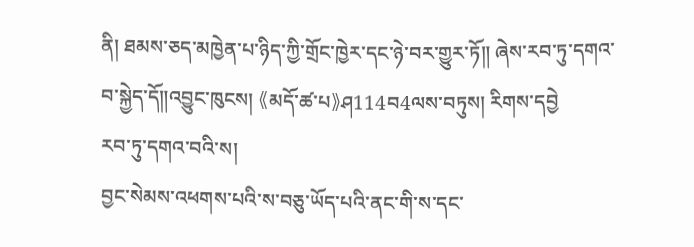ནི། ཐམས་ཅད་མཁྱེན་པ་ཉིད་ཀྱི་གྲོང་ཁྱེར་དང་ཉེ་བར་གྱུར་ཏོ༎ ཞེས་རབ་ཏུ་དགའ་བ་སྐྱེད་དོ༎འབྱུང་ཁུངས། 《མདོ་ཚ་པ》ཤ114བ4ལས་བཏུས། རིགས་དབྱེ
རབ་ཏུ་དགའ་བའི་ས།
བྱང་སེམས་འཕགས་པའི་ས་བཅུ་ཡོད་པའི་ནང་གི་ས་དང་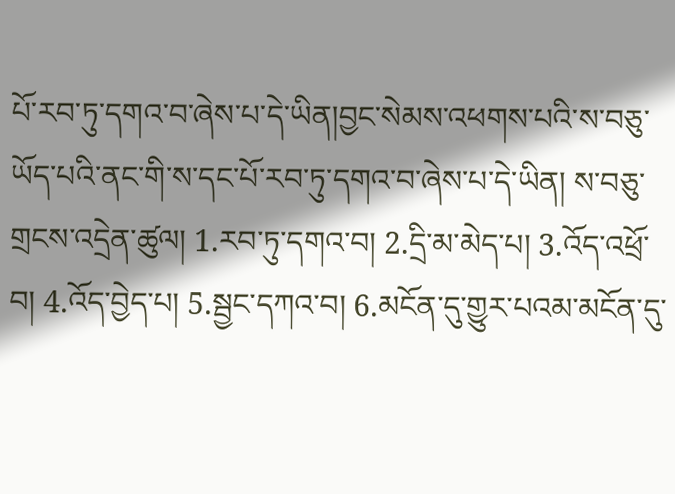པོ་རབ་ཏུ་དགའ་བ་ཞེས་པ་དེ་ཡིན།བྱང་སེམས་འཕགས་པའི་ས་བཅུ་ཡོད་པའི་ནང་གི་ས་དང་པོ་རབ་ཏུ་དགའ་བ་ཞེས་པ་དེ་ཡིན། ས་བཅུ་གྲངས་འདྲེན་ཚུལ། 1.རབ་ཏུ་དགའ་བ། 2.དྲི་མ་མེད་པ། 3.འོད་འཕྲོ་བ། 4.འོད་བྱེད་པ། 5.སྦྱང་དཀའ་བ། 6.མངོན་དུ་གྱུར་པའམ་མངོན་དུ་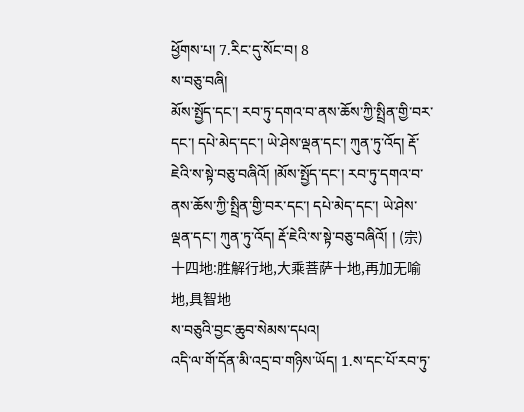ཕྱོགས་པ། 7.རིང་དུ་སོང་བ། 8
ས་བཅུ་བཞི།
མོས་སྤྱོད་དང་། རབ་ཏུ་དགའ་བ་ནས་ཆོས་ཀྱི་སྤྲིན་གྱི་བར་དང་། དཔེ་མེད་དང་། ཡེ་ཤེས་ལྡན་དང་། ཀུན་ཏུ་འོད། རྡོ་ཇེའི་ས་སྟེ་བཅུ་བཞིའོ། །མོས་སྤྱོད་དང་། རབ་ཏུ་དགའ་བ་ནས་ཆོས་ཀྱི་སྤྲིན་གྱི་བར་དང་། དཔེ་མེད་དང་། ཡེ་ཤེས་ལྡན་དང་། ཀུན་ཏུ་འོད། རྡོ་ཇེའི་ས་སྟེ་བཅུ་བཞིའོ། ། (宗)十四地:胜解行地,大乘菩萨十地,再加无喻地,具智地
ས་བཅུའི་བྱང་ཆུབ་སེམས་དཔའ།
འདི་ལ་གོ་དོན་མི་འདྲ་བ་གཉིས་ཡོད། 1.ས་དང་པོ་རབ་ཏུ་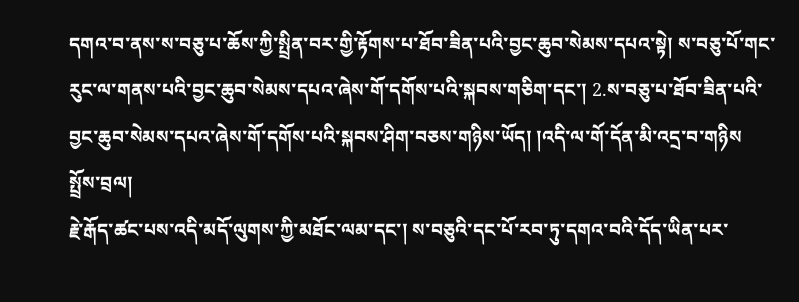དགའ་བ་ནས་ས་བཅུ་པ་ཆོས་ཀྱི་སྤྲིན་བར་གྱི་རྟོགས་པ་ཐོབ་ཟིན་པའི་བྱང་ཆུབ་སེམས་དཔའ་སྟེ། ས་བཅུ་པོ་གང་རུང་ལ་གནས་པའི་བྱང་ཆུབ་སེམས་དཔའ་ཞེས་གོ་དགོས་པའི་སྐབས་གཅིག་དང་། 2.ས་བཅུ་པ་ཐོབ་ཟིན་པའི་བྱང་ཆུབ་སེམས་དཔའ་ཞེས་གོ་དགོས་པའི་སྐབས་ཤིག་བཅས་གཉིས་ཡོད། །འདི་ལ་གོ་དོན་མི་འདྲ་བ་གཉིས
སྤྲོས་བྲལ།
རྗེ་རྒོད་ཚང་པས་འདི་མདོ་ལུགས་ཀྱི་མཐོང་ལམ་དང་། ས་བཅུའི་དང་པོ་རབ་ཏུ་དགའ་བའི་དོད་ཡིན་པར་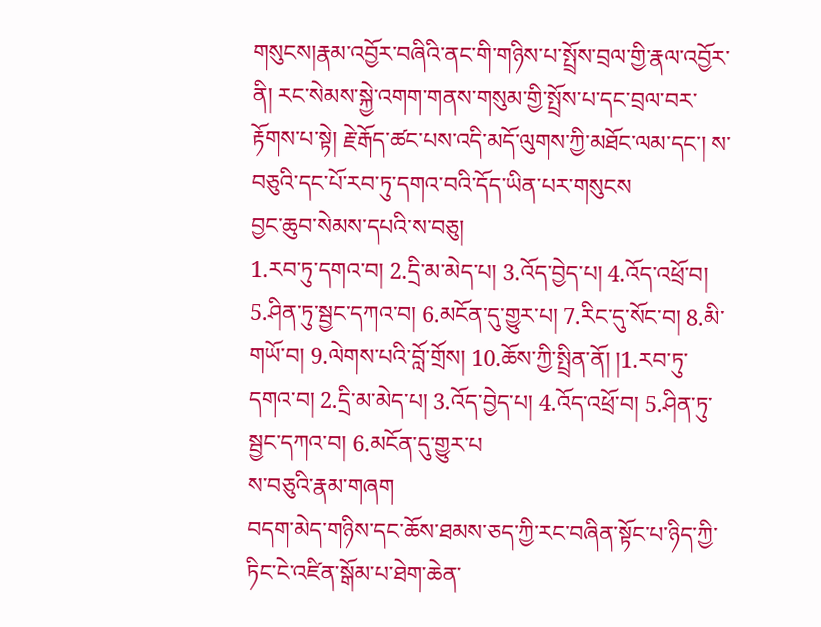གསུངས།རྣམ་འབྱོར་བཞིའི་ནང་གི་གཉིས་པ་སྤྲོས་བྲལ་གྱི་རྣལ་འབྱོར་ནི། རང་སེམས་སྐྱེ་འགག་གནས་གསུམ་གྱི་སྤྲོས་པ་དང་བྲལ་བར་རྟོགས་པ་སྟེ། རྗེ་རྒོད་ཚང་པས་འདི་མདོ་ལུགས་ཀྱི་མཐོང་ལམ་དང་། ས་བཅུའི་དང་པོ་རབ་ཏུ་དགའ་བའི་དོད་ཡིན་པར་གསུངས
བྱང་ཆུབ་སེམས་དཔའི་ས་བཅུ།
1.རབ་ཏུ་དགའ་བ། 2.དྲི་མ་མེད་པ། 3.འོད་བྱེད་པ། 4.འོད་འཕྲོ་བ། 5.ཤིན་ཏུ་སྦྱང་དཀའ་བ། 6.མངོན་དུ་གྱུར་པ། 7.རིང་དུ་སོང་བ། 8.མི་གཡོ་བ། 9.ལེགས་པའི་བློ་གྲོས། 10.ཆོས་ཀྱི་སྤྲིན་ནོ། །1.རབ་ཏུ་དགའ་བ། 2.དྲི་མ་མེད་པ། 3.འོད་བྱེད་པ། 4.འོད་འཕྲོ་བ། 5.ཤིན་ཏུ་སྦྱང་དཀའ་བ། 6.མངོན་དུ་གྱུར་པ
ས་བཅུའི་རྣམ་གཞག
བདག་མེད་གཉིས་དང་ཆོས་ཐམས་ཅད་ཀྱི་རང་བཞིན་སྟོང་པ་ཉིད་ཀྱི་ཏིང་ངེ་འཛིན་སྒོམ་པ་ཐེག་ཆེན་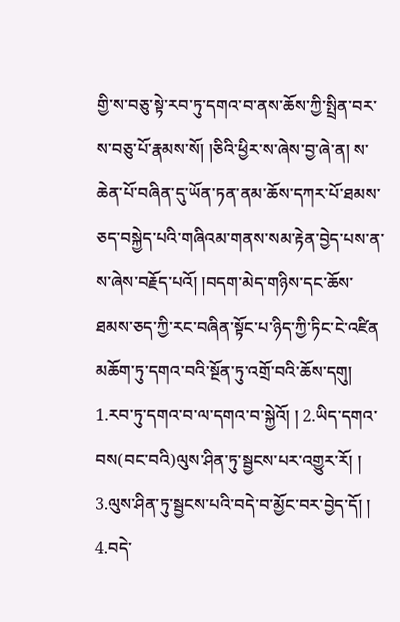གྱི་ས་བཅུ་སྟེ་རབ་ཏུ་དགའ་བ་ནས་ཆོས་ཀྱི་སྤྲིན་བར་ས་བཅུ་པོ་རྣམས་སོ། །ཅིའི་ཕྱིར་ས་ཞེས་བྱ་ཞེ་ན། ས་ཆེན་པོ་བཞིན་དུ་ཡོན་ཏན་ནམ་ཆོས་དཀར་པོ་ཐམས་ཅད་བསྐྱེད་པའི་གཞིའམ་གནས་སམ་རྟེན་བྱེད་པས་ན་ས་ཞེས་བརྗོད་པའོ། །བདག་མེད་གཉིས་དང་ཆོས་ཐམས་ཅད་ཀྱི་རང་བཞིན་སྟོང་པ་ཉིད་ཀྱི་ཏིང་ངེ་འཛིན
མཆོག་ཏུ་དགའ་བའི་སྔོན་ཏུ་འགྲོ་བའི་ཆོས་དགུ།
1.རབ་ཏུ་དགའ་བ་ལ་དགའ་བ་སྐྱེའོ། ། 2.ཡིད་དགའ་བས(བང་བའི)ལུས་ཤིན་ཏུ་སྦྱངས་པར་འགྱུར་རོ། ། 3.ལུས་ཤིན་ཏུ་སྦྱངས་པའི་བདེ་བ་མྱོང་བར་བྱེད་དོ། ། 4.བདེ་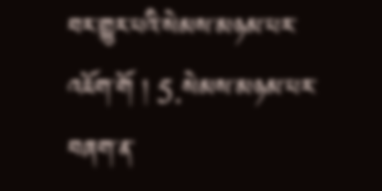བར་གྱུར་པའི་སེམས་མཉམ་པར་འཇོག་གོ ། 5.སེམས་མཉམ་པར་བཞག་ན་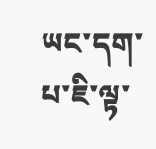ཡང་དག་པ་ཇི་ལྟ་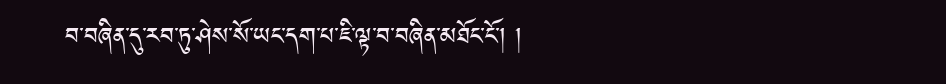བ་བཞིན་དུ་རབ་ཏུ་ཤེས་སོ་ཡང་དག་པ་ཇི་ལྟ་བ་བཞིན་མཐོང་ངོ་། །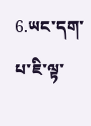6.ཡང་དག་པ་ཇི་ལྟ་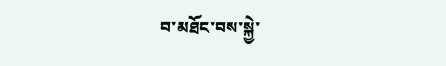བ་མཐོང་བས་སྐྱེ་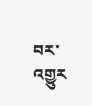བར་འགྱུར